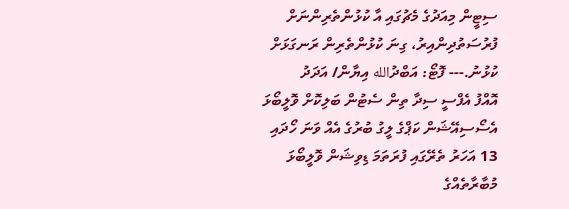ސިޓީން މިއަދުގެ މެޗުގައި އާ ކުޅުންތެރިންނަށް ފުރުސަތުދިންއިރު، ގިނަ ކުޅުންތެރިން ރަނގަޅަށް ކުޅުނު.--- ފޮޓޯ: އަބްދުالله އިޔާން/ އަދަދު
އޮއްފު އެފްސީ ސިދާ ތިން ސެޓުން ބަލިކޮށް ވޮލީބޯޅަ އެސޯސިއޭޝަން ކަޕްގެ ލީގު ބުރުގެ އެއް ވަނަ ހޯދައި 13 އަހަރު ތެރޭގައި ފުރަތަމަ ޑިވިޝަން ވޮލީބޯޅަ މުބާރާތެއްގެ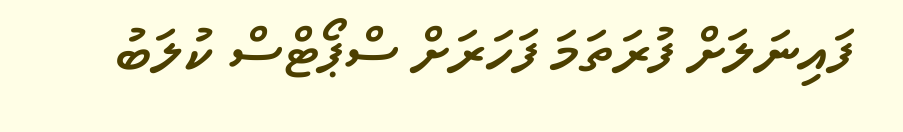ފައިނަލަށް ފުރަތަމަ ފަހަރަށް ސްޕޯޓްސް ކުލަބު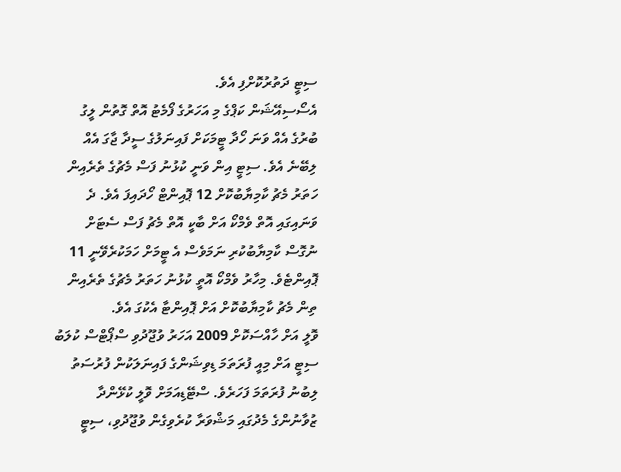ސިޓީ ދަތުރުކޮށްފި އެވެ.
އެސޯސިއޭޝަން ކަޕްގެ މި އަހަރުގެ ފޯމެޓު އޮތް ގޮތުން ލީގު ބުރުގެ އެއް ވަނަ ހޯދާ ޓީމަކަށް ފައިނަލުގެ ސީދާ ޖާގަ އެއް ލިބޭނެ އެވެ. ސިޓީ އިން ވަނީ ކުޅުނު ފަސް މެޗުގެ ތެރެއިން ހަތަރު މެޗު ކާމިޔާބުކޮށް 12 ޕޮއިންޓް ހޯދައިފަ އެވެ. ދެ ވަނައިގައި އޮތް ވެމްކޯ އަށް ބާކީ އޮތް މެޗު ފަސް ސެޓަށް ނުގޮސް ކާމިޔާބުކުރި ނަމަވެސް އެ ޓީމަށް ހަމަކުރެވޭނީ 11 ޕޮއިންޓެވެ. މިހާރު ވެމްކޯ އޮތީ ކުޅުނު ހަތަރު މެޗުގެ ތެރެއިން ތިން މެޗު ކާމިޔާބުކޮށް އަށް ޕޮއިންޓާ އެކުގަ އެވެ.
ވޮލީ އަށް ހާއްސަކޮށް 2009 އަހަރު ވުޖޫދުވި ސްޕޯޓްސް ކުލަބު ސިޓީ އަށް މިއީ ފުރަތަމަ ޑިވިޝަންގެ ފައިނަލަކުން ފުރުސަތު ލިބުނު ފުރަތަމަ ފަހަރެވެ. ސްޓޭޑިއަމަށް ވޮލީ ކުޅޭންދާ ޒުވާނުންގެ މެދުގައި މަޝްވަރާ ކުރެވިގެން ވުޖޫދުވި، ސިޓީ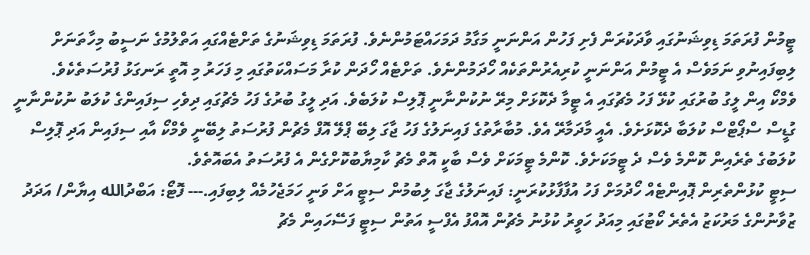ޓީމުން ފުރަތަމަ ޑިވިޝަނުގައި ވާދަކުރަން ފެށި ފަހުން އަންނަނީ މަގާމު ދަމަހައްޓަމުންނެވެ. ފުރަތަމަ ޑިވިޝަނުގެ ތަށްޓެއްގައި އަތްލުމުގެ ނަސީބު މިހާތަނަށް ލިބިފައިނުވި ނަމަވެސް އެ ޓީމުން އަންނަނީ ކުރިއެރުންތަކެއް ހޯދަމުންނެވެ. ތަށްޓެއް ހޯދަން ކުރާ މަސައްކަތުގައި މި ފަހަރު މި އޮތީ ރަނގަޅު ފުރުސަތެކެވެ.
ވެމްކޯ އިން ލީގު ބުރުގައި ކުޅޭ ފަހު މެޗުގައި އެ ޓީމާ ދެކޮޅަށް މިރޭ ނުކުންނާނީ ޕޮލިސް ކުލަބެވެ. އަދި ލީގު ބުރުގެ ފަހު މެޗުގައި ދިވެހި ސިފައިންގެ ކުލަބު ނުކުންނާނީ ގުޑީސް ސްޕޯޓްސް ކުލަބާ ދެކޮޅަށެވެ. އެއީ މާދަމާރޭ އެވެ. މުބާރާތުގެ ފައިނަލުގެ ފަހު ޖާގަ ލިބޭ ޕްލޭ އޮފް މެޗުން ފުރުސަތު ލިބޭނީ ވެމްކޯ އާއި ސިފައިން އަދި ޕޮލިސް ކުލަބުގެ ތެރެއިން ކޮންމެ ވެސް ދެ ޓީމަކަށެވެ. ކޮންމެ ޓީމަކަށް ވެސް ބާކީ އޮތް މެޗު ކާމިޔާބުކޮށްގެން އެ ފުރުސަތު އެބައޮތެވެ.
ސިޓީ ކުޅުންތެރިން ޕޮއިންޓެއް ހޯދުމަށް ފަހު އުފާފާޅުކުރަނީ: ފައިނަލުގެ ޖާގަ ލިބުމުން ސިޓީ އަށް ވަނީ ހަމަޖެހުމެއް ލިބިފައި.--- ފޮޓޯ: އަބްދުالله އިޔާން/ އަދަދު
ޒުވާނުންގެ މަރުކަޒު އެތެރެ ކޯޓުގައި މިއަދު ހަވީރު ކުޅުނު މެޗުން އޮއްފު އެފްސީ އަތުން ސިޓީ ފަސޭހައިން މެޗު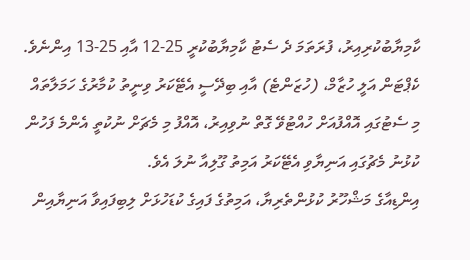ކާމިޔާބުކުރިއިރު، ފުރަތަމަ ދެ ސެޓު ކާމިޔާބުކުރީ 25-12 އާއި 25-13 އިންނެވެ. ކެޕްޓަން އަލީ ހުޒާމް، (ހުޒަންޓެ) އާއި ބިދޭސީ އެޓޭކަރު ވިނީތު ކުމާރުގެ ހަމަލާތައް މި ސެޓުގައި އޮއްފުއަށް ހުއްޓުވޭ ގޮތް ނުވިއިރު، އޮއްފު މި މެޗަށް ނުކުތީ އެންމެ ފަހުން ކުޅުނު މެޗުގައި އަނިޔާވި އެޓޭކަރު އަމިތު ގޫލިއާ ނުލަ އެވެ.
އިންޑިއާގެ މަޝްހޫރު ކުޅުންތެރިޔާ، އަމިތުގެ ފައިގެ ކުޑަހުޅަށް ލިބިފައިވާ އަނިޔާއިން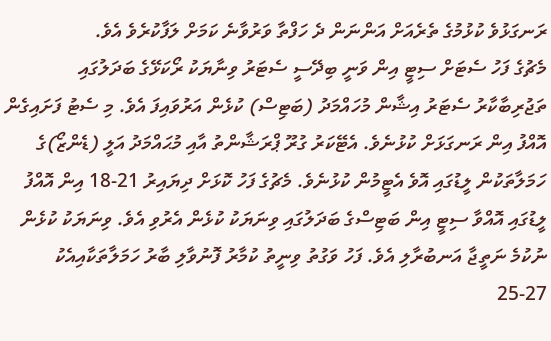ރަނގަޅުވެ ކުޅުމުގެ ތެރެއަށް އަންނަން ދެ ހަފްތާ ވަރުވާނެ ކަމަށް ލަފާކުރެވެ އެވެ.
މެޗުގެ ފަހު ސެޓަށް ސިޓީ އިން ވަނީ ބިދޭސީ ސެޓަރު ވިނާޔަކު ރޯކަޅޭގެ ބަދަލުގައި ތަޖުރިބާކާރު ސެޓަރު އިޝާން މުހައްމަދު (ބަޓިސް) ކުޅެން އަރުވައިފަ އެވެ. މި ސެޓު ފަށައިގެން އޮއްފު އިން ރަނގަޅަށް ކުޅުނެވެ. އެޓޭކަރު ގުރޫ ޕްރަޝާންތު އާއި މުޙައްމަދު އަލީ (ޑެންޒޯ)ގެ ހަމަލާތަކުން ލީޑުގައި އޮވެ އެޓީމުން ކުޅުނެވެ. މެޗުގެ ފަހު ކޮޅަށް ދިޔައިރު 21-18 އިން އޮއްފު ލީޑުގައި އޮއްވާ ސިޓީ އިން ބަޓިސްގެ ބަދަލުގައި ވިނަޔަކު ކުޅެން އެރުވި އެވެ. ވިނަޔަކު ކުޅެން ނުކުމެ ނަތީޖާ އަނބުރާލި އެވެ. ފަހު ވަގުތު ވިނީތު ކުމާރު ފޮނުވާލި ބާރު ހަމަލާތަކާއިއެކު 27-25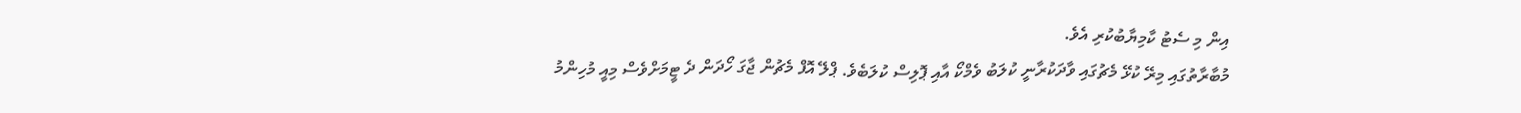އިން މި ސެޓު ކާމިޔާބުކުރި އެވެ.
މުބާރާތުގައި މިރޭ ކުޅޭ މެޗުގައި ވާދަކުރާނީ ކުލަބު ވެމްކޯ އާއި ޕޮލިސް ކުލަބެވެ. ޕްލޭ އޮފް މެޗުން ޖާގަ ހޯދަން ދެ ޓީމަށްވެސް މިއީ މުހިންމު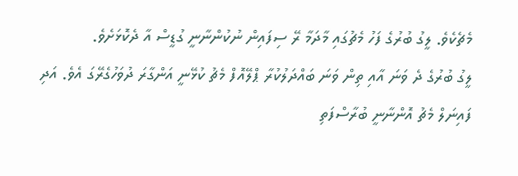މެޗެކެވެ. ލީގު ބުރުގެ ފަހު މެޗުގައި މާދަމާ ރޭ ސިފައިން ނުކުންނާނީ ގުޑީސް އާ ދެކޮޅަށެވެ.
ލީގު ބުރުގެ ދެ ވަނަ އާއި ތިން ވަނަ ބައްދަލުކުރާ ޕްލޭއޮފް މެޗު ކުޅޭނީ އަންގާރަ ދުވަހުގެރޭގަ އެވެ. އަދި ފައިނަލް މެޗު އޮންނާނީ ބުރާސްފަތި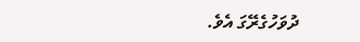ދުވަހުގެރޭގަ އެވެ.